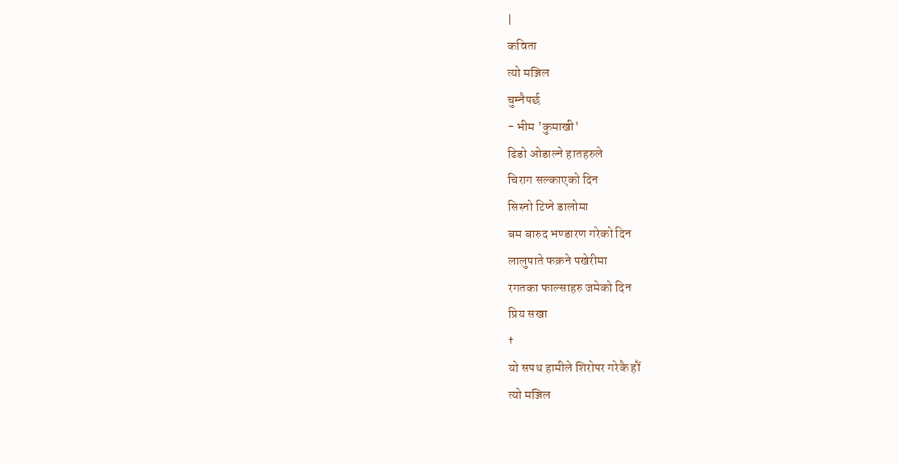|
कविता
त्यो मञ्जिल
चुम्नैपर्छ
- भीम 'कुमाखी'
ढिडो ओडाल्ने हातहरुले
चिराग सल्काएको दिन
सिस्नो टिप्ने डालोमा
बम बारुद भण्डारण गरेको दिन
लालुपाते फक्रने पखेरीमा
रगतका फाल्साहरु जमेको दिन
प्रिय सखा
†
यो सपथ हामीले शिरोपर गरेकै हौं
त्यो मञ्जिल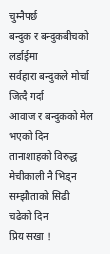चुम्नैपर्छ
बन्दुक र बन्दुकबीचको लर्डाईमा
सर्वहारा बन्दुकले मोर्चा जित्दै गर्दा
आवाज र बन्दुकको मेल भएको दिन
तानाशाहको विरुद्ध मेचीकाली नै भिड्न
सम्झौताको सिढी चढेको दिन
प्रिय सखा !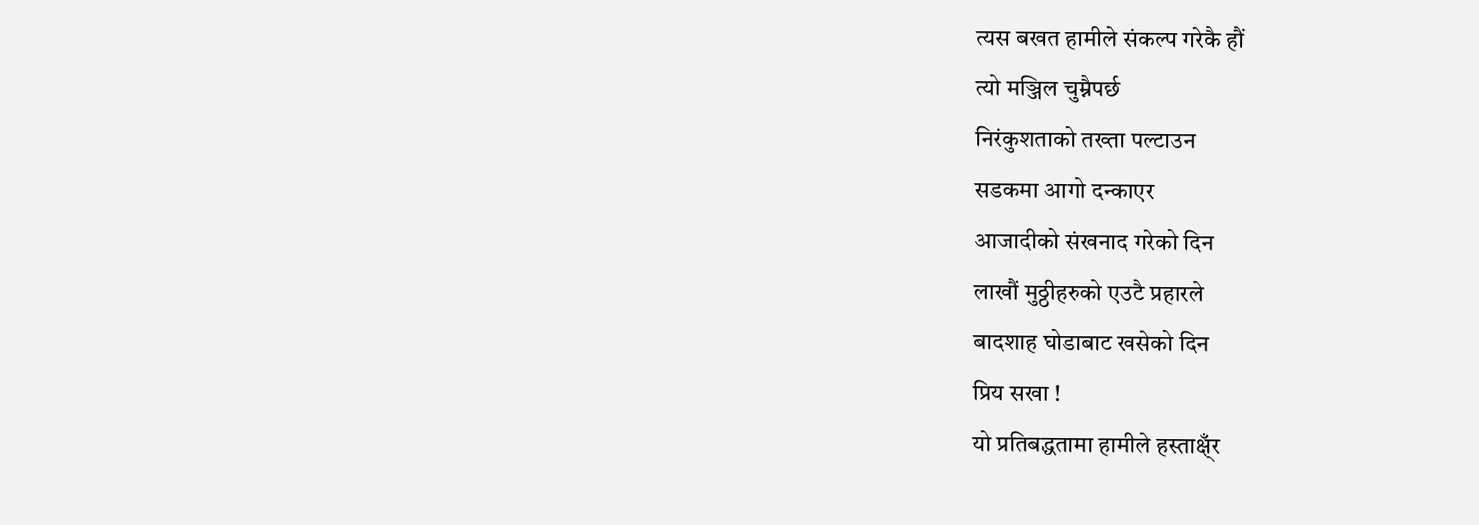त्यस बखत हामीले संकल्प गरेकै हौं
त्यो मञ्जिल चुम्नैपर्छ
निरंकुशताको तख्ता पल्टाउन
सडकमा आगो दन्काएर
आजादीको संखनाद गरेको दिन
लाखौं मुठ्ठीहरुको एउटै प्रहारले
बादशाह घोडाबाट खसेको दिन
प्रिय सखा !
यो प्रतिबद्धतामा हामीले हस्ताक्ष्ँर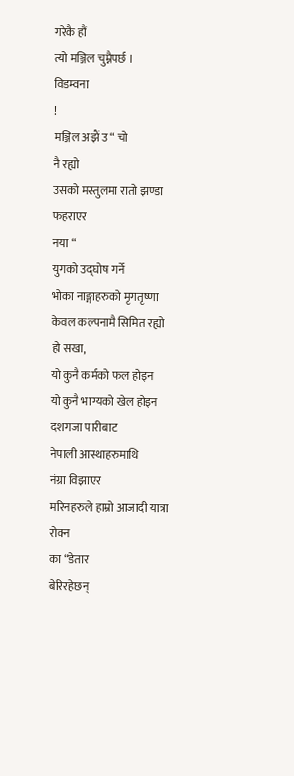गरेकै हौं
त्यो मञ्जिल चुम्नैपर्छ ।
विडम्वना
!
मञ्जिल अझैं उ“ चो
नै रह्यो
उसको मस्तुलमा रातो झण्डा फहराएर
नया “
युगको उद्घोष गर्ने
भोका नाङ्गाहरुको मृगतृष्णा
केवल कल्पनामै सिमित रह्यो
हो सखा,
यो कुनै कर्मको फल होइन
यो कुनै भाग्यको खेल होइन
दशगजा पारीबाट
नेपाली आस्थाहरुमाथि
नंग्रा विझाएर
मरिनहरुले हाम्रो आजादी यात्रा रोक्न
का “डेतार
बेरिरहेछन्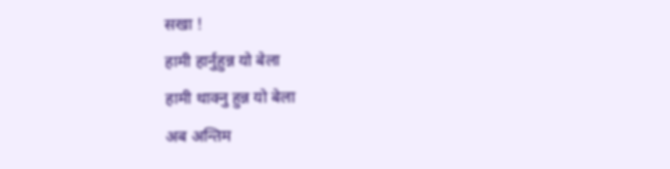सखा !
हामी हार्नुहुन्न यो बेला
हामी थाक्नु हुन्न यो बेला
अब अन्तिम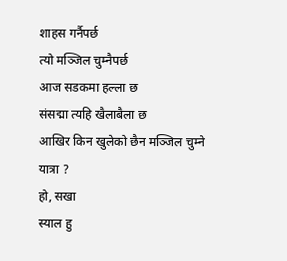शाहस गर्नैपर्छ
त्यो मञ्जिल चुम्नैपर्छ
आज सडकमा हल्ला छ
संसद्मा त्यहि खैलाबैला छ
आखिर किन खुलेको छैन मञ्जिल चुम्ने
यात्रा ?
हो, सखा
स्याल हु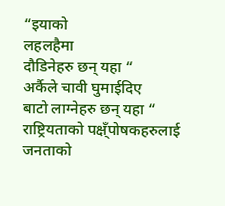“इयाको
लहलहैमा
दौडिनेहरु छन् यहा “
अर्कैले चावी घुमाईदिए
बाटो लाग्नेहरु छन् यहा “
राष्ट्रियताको पक्ष्ँपोषकहरुलाई
जनताको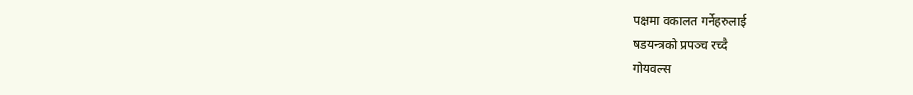पक्षमा वकालत गर्नेहरुलाई
षडयन्त्रको प्रपञ्च रच्दै
गोयवल्स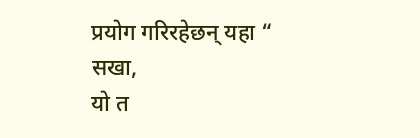प्रयोग गरिरहेछन् यहा “
सखा,
यो त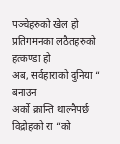पञ्चेहरुको खेल हो
प्रतिगमनका लठैतहरुको हत्कण्डा हो
अब, सर्वहाराको दुनिया “
बनाउन
अर्को क्रान्ति थाल्नैपर्छ
विद्रोहको रा “को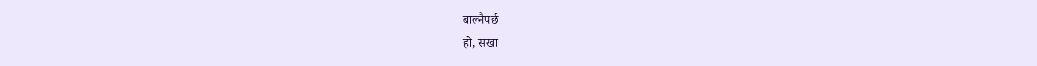बाल्नैपर्छ
हो, सखा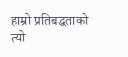हाम्रो प्रतिबद्धताको
त्यो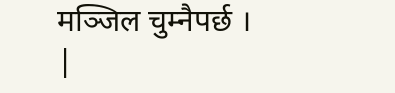मञ्जिल चुम्नैपर्छ ।
|